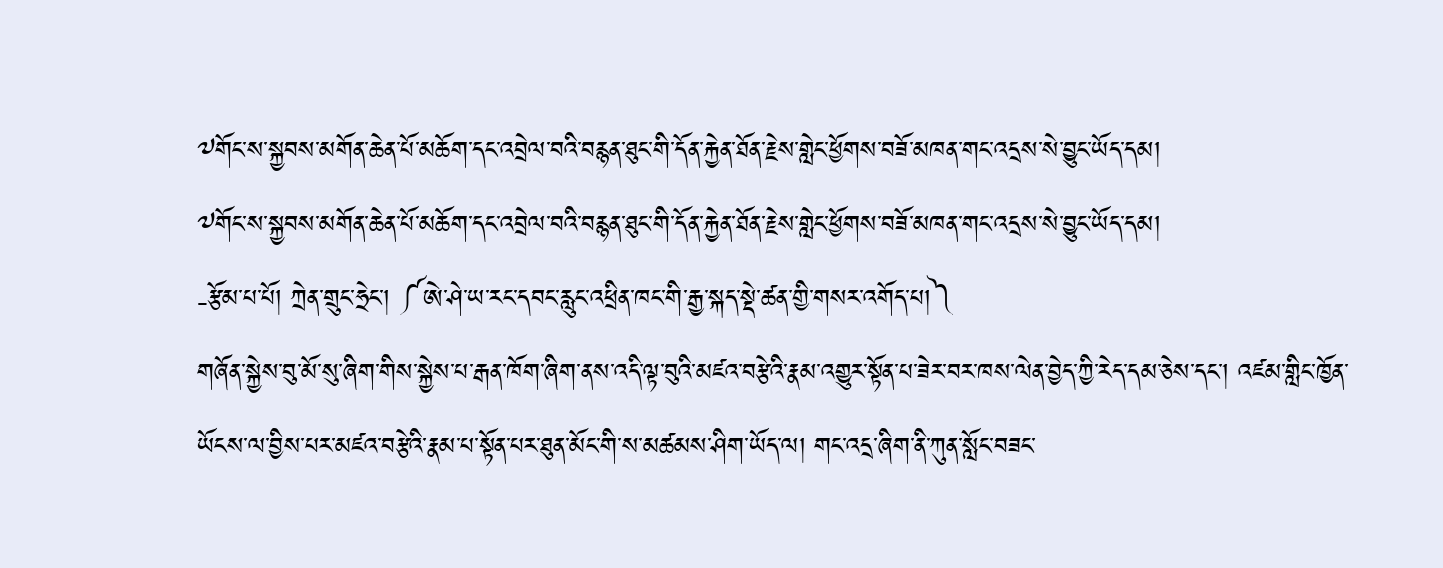༧གོང་ས་སྐྱབས་མགོན་ཆེན་པོ་མཆོག་དང་འབྲེལ་བའི་བརྙན་ཐུང་གི་དོན་རྐྱེན་ཐོན་རྗེས་གླེང་ཕྱོགས་བཟོ་མཁན་གང་འདྲས་སེ་བྱུང་ཡོད་དམ།
༧གོང་ས་སྐྱབས་མགོན་ཆེན་པོ་མཆོག་དང་འབྲེལ་བའི་བརྙན་ཐུང་གི་དོན་རྐྱེན་ཐོན་རྗེས་གླེང་ཕྱོགས་བཟོ་མཁན་གང་འདྲས་སེ་བྱུང་ཡོད་དམ།
-རྩོམ་པ་པོ། ཀྲེན་གྲུང་ཧྲེང་། ༼ཨེ་ཤེ་ཡ་རང་དབང་རླུང་འཕྲིན་ཁང་གི་རྒྱ་སྐད་སྡེ་ཚན་གྱི་གསར་འགོད་པ།༽
གཞོན་སྐྱེས་བུ་མོ་སུ་ཞིག་གིས་སྐྱེས་པ་རྒན་ཁོག་ཞིག་ནས་འདི་ལྟ་བུའི་མཛའ་བརྩེའི་རྣམ་འགྱུར་སྟོན་པ་ཟེར་བར་ཁས་ལེན་བྱེད་ཀྱི་རེད་དམ་ཅེས་དང་། འཛམ་གླིང་ཁྱོན་ཡོངས་ལ་བྱིས་པར་མཛའ་བརྩེའི་རྣམ་པ་སྟོན་པར་ཐུན་མོང་གི་ས་མཚམས་ཤིག་ཡོད་ལ། གང་འདྲ་ཞིག་ནི་ཀུན་སློང་བཟང་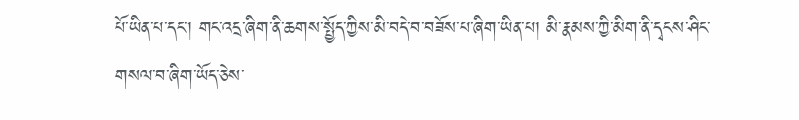པོ་ཡིན་པ་དང་། གང་འདྲ་ཞིག་ནི་ཆགས་སྤྱོད་ཀྱིས་མི་བདེ་བ་བཟོས་པ་ཞིག་ཡིན་པ། མི་རྣམས་ཀྱི་མིག་ནི་དྭངས་ཤིང་གསལ་བ་ཞིག་ཡོད་ཅེས་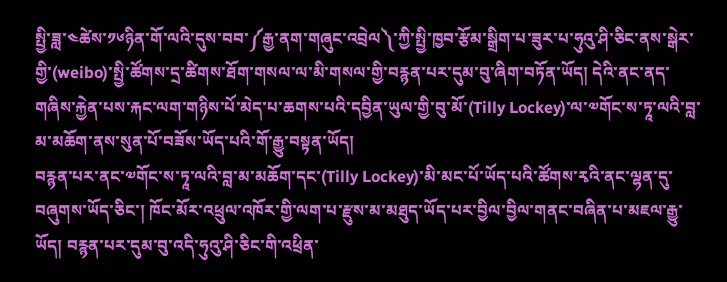སྤྱི་ཟླ་༤ཚེས་༡༦ཉིན་གོ་ལའི་དུས་བབ་༼རྒྱ་ནག་གཞུང་འབྲེལ༽་ཀྱི་སྤྱི་ཁྱབ་རྩོམ་སྒྲིག་པ་ཟུར་པ་ཧུའུ་ཤི་ཅིང་ནས་སྒེར་གྱི་(weibo)་སྤྱི་ཚོགས་དྲ་ཚིགས་ཐོག་གསལ་ལ་མི་གསལ་གྱི་བརྙན་པར་དུམ་བུ་ཞིག་བཏོན་ཡོད། དེའི་ནང་ནད་གཞིས་རྐྱེན་པས་རྐང་ལག་གཉིས་པོ་མེད་པ་ཆགས་པའི་དབྱིན་ཡུལ་གྱི་བུ་མོ་(Tilly Lockey)་ལ་༧གོང་ས་ཏཱ་ལའི་བླ་མ་མཆོག་ནས་སུན་པོ་བཟོས་ཡོད་པའི་གོ་རྒྱུ་བསྟན་ཡོད།
བརྙན་པར་ནང་༧གོང་ས་ཏཱ་ལའི་བླ་མ་མཆོག་དང་(Tilly Lockey)་མི་མང་པོ་ཡོད་པའི་ཚོགས་རྭའི་ནང་ལྷན་དུ་བཞུགས་ཡོད་ཅིང་། ཁོང་མོར་འཕྲུལ་འཁོར་གྱི་ལག་པ་རྫུས་མ་མཐུད་ཡོད་པར་བྱིལ་བྱིལ་གནང་བཞིན་པ་མཇལ་རྒྱུ་ཡོད། བརྙན་པར་དུམ་བུ་འདི་ཧུའུ་ཤི་ཅིང་གི་འཕྲིན་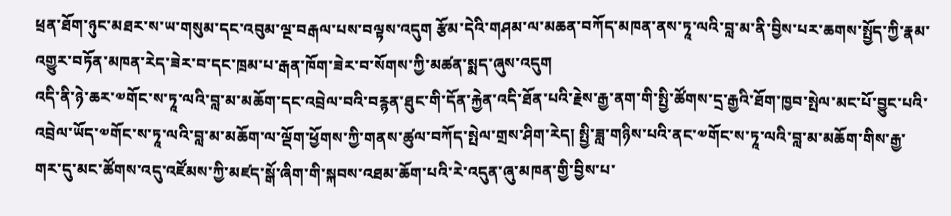ཕྲན་ཐོག་ཉུང་མཐར་ས་ཡ་གསུམ་དང་འབུམ་ལྔ་བརྒལ་པས་བལྟས་འདུག རྩོམ་དེའི་གཤམ་ལ་མཆན་བཀོད་མཁན་ནས་ཏཱ་ལའི་བླ་མ་ནི་བྱིས་པར་ཆགས་སྤྱོད་ཀྱི་རྣམ་འགྱུར་བཏོན་མཁན་རེད་ཟེར་བ་དང་ཁྲམ་པ་རྒན་ཁོག་ཟེར་བ་སོགས་ཀྱི་མཚན་སྨད་ཞུས་འདུག
འདི་ནི་ཉེ་ཆར་༧གོང་ས་ཏཱ་ལའི་བླ་མ་མཆོག་དང་འབྲེལ་བའི་བརྙན་ཐུང་གི་དོན་རྐྱེན་འདི་ཐོན་པའི་རྗེས་རྒྱ་ནག་གི་སྤྱི་ཚོགས་དྲ་རྒྱའི་ཐོག་ཁྱབ་སྤེལ་མང་པོ་བྱུང་པའི་འབྲེལ་ཡོད་༧གོང་ས་ཏཱ་ལའི་བླ་མ་མཆོག་ལ་ལྡོག་ཕྱོགས་ཀྱི་གནས་ཚུལ་བཀོད་སྤེལ་གྲས་ཤིག་རེད། སྤྱི་ཟླ་གཉིས་པའི་ནང་༧གོང་ས་ཏཱ་ལའི་བླ་མ་མཆོག་གིས་རྒྱ་གར་དུ་མང་ཚོགས་འདུ་འཛོམས་ཀྱི་མཛད་སྒོ་ཞིག་གི་སྐབས་འཐམ་ཆོག་པའི་རེ་འདུན་ཞུ་མཁན་གྱི་བྱིས་པ་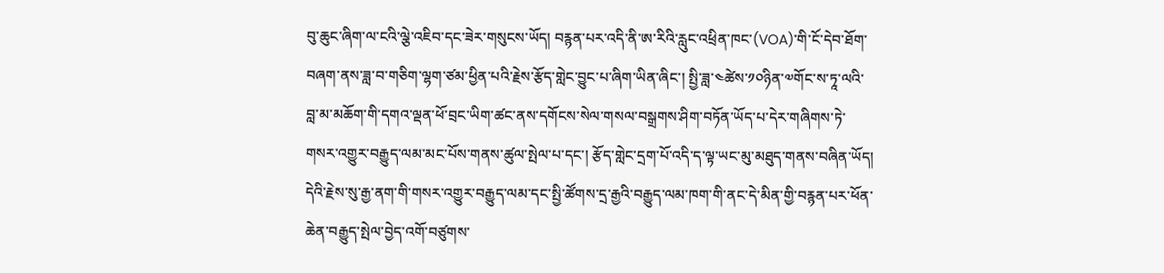བུ་ཆུང་ཞིག་ལ་ངའི་ལྕེ་འཇིབ་དང་ཟེར་གསུངས་ཡོད། བརྙན་པར་འདི་ནི་ཨ་རིའི་རླུང་འཕྲིན་ཁང་(VOA)་གི་ངོ་དེབ་ཐོག་བཞག་ནས་ཟླ་བ་གཅིག་ལྷག་ཙམ་ཕྱིན་པའི་རྗེས་རྩོད་གླེང་བྱུང་པ་ཞིག་ཡིན་ཞིང་། སྤྱི་ཟླ་༤ཚེས་༡༠ཉིན་༧གོང་ས་ཏཱ་ལའི་བླ་མ་མཆོག་གི་དགའ་ལྡན་ཕོ་བྲང་ཡིག་ཚང་ནས་དགོངས་སེལ་གསལ་བསྒྲགས་ཤིག་བཏོན་ཡོད་པ་དེར་གཞིགས་ཏེ་གསར་འགྱུར་བརྒྱུད་ལམ་མང་པོས་གནས་ཚུལ་སྤེལ་པ་དང་། རྩོད་གླེང་དྲག་པོ་འདི་ད་ལྟ་ཡང་མུ་མཐུད་གནས་བཞིན་ཡོད།
དེའི་རྗེས་སུ་རྒྱ་ནག་གི་གསར་འགྱུར་བརྒྱུད་ལམ་དང་སྤྱི་ཚོགས་དྲ་རྒྱའི་བརྒྱུད་ལམ་ཁག་གི་ནང་དེ་མིན་གྱི་བརྙན་པར་ཕོན་ཆེན་བརྒྱུད་སྤེལ་བྱེད་འགོ་བཙུགས་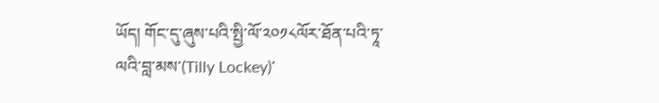ཡོད། གོང་དུ་ཞུས་པའི་སྤྱི་ལོ་༢༠༡༨ལོར་ཐོན་པའི་ཏཱ་ལའི་བླ་མས་(Tilly Lockey)་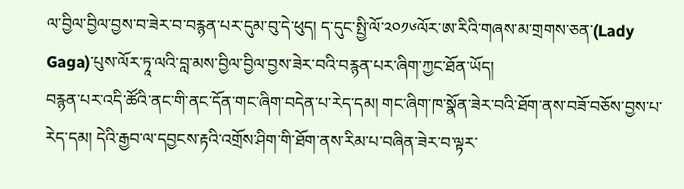ལ་བྱིལ་བྱིལ་བྱས་བ་ཟེར་བ་བརྙན་པར་དུམ་བུ་དེ་ཕུད། ད་དུང་སྤྱི་ལོ་༢༠༡༦ལོར་ཨ་རིའི་གཞས་མ་གྲགས་ཅན་(Lady Gaga)་པུས་ལོར་ཏཱ་ལའི་བླ་མས་བྱིལ་བྱིལ་བྱས་ཟེར་བའི་བརྙན་པར་ཞིག་ཀྱང་ཐོན་ཡོད།
བརྙན་པར་འདི་ཚོའི་ནང་གི་ནང་དོན་གང་ཞིག་བདེན་པ་རེད་དམ། གང་ཞིག་ཁ་སྣོན་ཟེར་བའི་ཐོག་ནས་བཟོ་བཅོས་བྱས་པ་རེད་དམ། དེའི་རྒྱབ་ལ་དབྱངས་རྟའི་འགྲོས་ཤིག་གི་ཐོག་ནས་རིམ་པ་བཞིན་ཟེར་བ་ལྟར་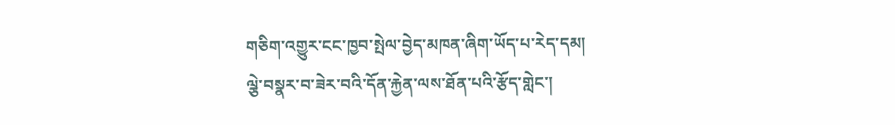གཅིག་འགྱུར་ངང་ཁྱབ་སྤེལ་བྱེད་མཁན་ཞིག་ཡོད་པ་རེད་དམ།
ལྕེ་བསྣར་བ་ཟེར་བའི་དོན་རྐྱེན་ལས་ཐོན་པའི་རྩོད་གླེང་།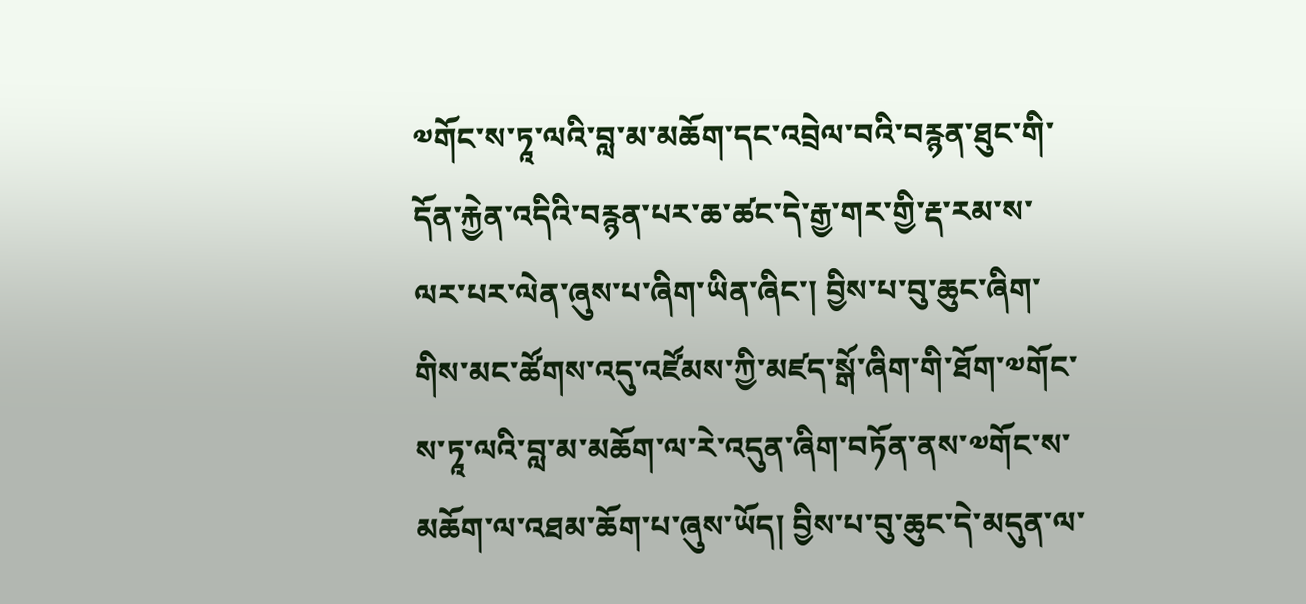༧གོང་ས་ཏཱ་ལའི་བླ་མ་མཆོག་དང་འབྲེལ་བའི་བརྙན་ཐུང་གི་དོན་རྐྱེན་འདིའི་བརྙན་པར་ཆ་ཚང་དེ་རྒྱ་གར་གྱི་རྡ་རམ་ས་ལར་པར་ལེན་ཞུས་པ་ཞིག་ཡིན་ཞིང་། བྱིས་པ་བུ་ཆུང་ཞིག་གིས་མང་ཚོགས་འདུ་འཛོམས་ཀྱི་མཛད་སྒོ་ཞིག་གི་ཐོག་༧གོང་ས་ཏཱ་ལའི་བླ་མ་མཆོག་ལ་རེ་འདུན་ཞིག་བཏོན་ནས་༧གོང་ས་མཆོག་ལ་འཐམ་ཆོག་པ་ཞུས་ཡོད། བྱིས་པ་བུ་ཆུང་དེ་མདུན་ལ་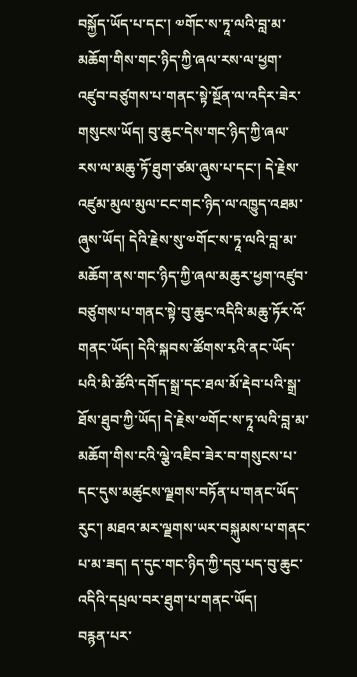བསྐྱོད་ཡོད་པ་དང་། ༧གོང་ས་ཏཱ་ལའི་བླ་མ་མཆོག་གིས་གང་ཉིད་ཀྱི་ཞལ་རས་ལ་ཕྱག་འཛུབ་བཙུགས་པ་གནང་སྟེ་སྔོན་ལ་འདིར་ཟེར་གསུངས་ཡོད། བུ་ཆུང་དེས་གང་ཉིད་ཀྱི་ཞལ་རས་ལ་མཆུ་ཏོ་ཐུག་ཙམ་ཞུས་པ་དང་། དེ་རྗེས་འཛུམ་མུལ་མུལ་ངང་གང་ཉིད་ལ་འཁྱུད་འཐམ་ཞུས་ཡོད། དེའི་རྗེས་སུ་༧གོང་ས་ཏཱ་ལའི་བླ་མ་མཆོག་ནས་གང་ཉིད་ཀྱི་ཞལ་མཆུར་ཕྱག་འཛུབ་བཙུགས་པ་གནང་སྟེ་བུ་ཆུང་འདིའི་མཆུ་ཏོར་འོ་གནང་ཡོད། དེའི་སྐབས་ཚོགས་རྭའི་ནང་ཡོད་པའི་མི་ཚོའི་དགོད་སྒྲ་དང་ཐལ་མོ་རྡེབ་པའི་སྒྲ་ཐོས་ཐུབ་ཀྱི་ཡོད། དེ་རྗེས་༧གོང་ས་ཏཱ་ལའི་བླ་མ་མཆོག་གིས་ངའི་ལྕེ་འཇིབ་ཟེར་བ་གསུངས་པ་དང་དུས་མཚུངས་ལྗགས་བཏོན་པ་གནང་ཡོད་རུང་། མཐའ་མར་ལྗགས་ཡར་བསྐུམས་པ་གནང་པ་མ་ཟད། ད་དུང་གང་ཉིད་ཀྱི་དབུ་པད་བུ་ཆུང་འདིའི་དཔྲལ་བར་ཐུག་པ་གནང་ཡོད།
བརྙན་པར་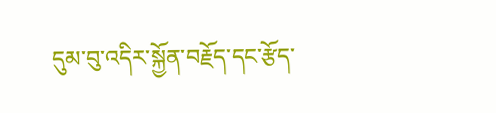དུམ་བུ་འདིར་སྐྱོན་བརྗོད་དང་རྩོད་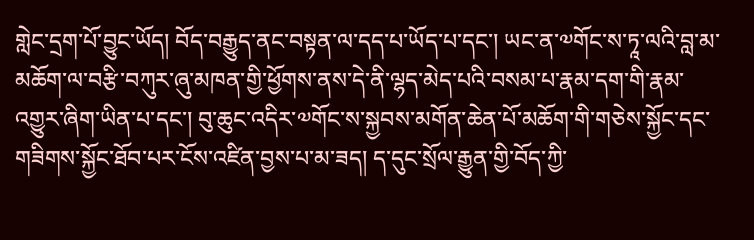གླེང་དྲག་པོ་བྱུང་ཡོད། བོད་བརྒྱུད་ནང་བསྟན་ལ་དད་པ་ཡོད་པ་དང་། ཡང་ན་༧གོང་ས་ཏཱ་ལའི་བླ་མ་མཆོག་ལ་བརྩི་བཀུར་ཞུ་མཁན་གྱི་ཕྱོགས་ནས་དེ་ནི་ལྷད་མེད་པའི་བསམ་པ་རྣམ་དག་གི་རྣམ་འགྱུར་ཞིག་ཡིན་པ་དང་། བུ་ཆུང་འདིར་༧གོང་ས་སྐྱབས་མགོན་ཆེན་པོ་མཆོག་གི་གཅེས་སྐྱོང་དང་གཟིགས་སྐྱོང་ཐོབ་པར་ངོས་འཛིན་བྱས་པ་མ་ཟད། ད་དུང་སྲོལ་རྒྱུན་གྱི་བོད་ཀྱི་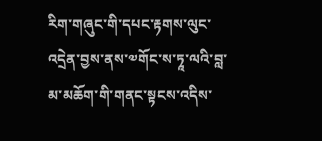རིག་གཞུང་གི་དཔང་རྟགས་ལུང་འདྲེན་བྱས་ནས་༧གོང་ས་ཏཱ་ལའི་བླ་མ་མཆོག་གི་གནང་སྟངས་འདིས་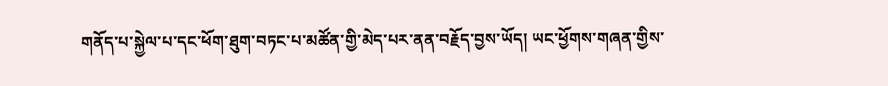གནོད་པ་སྐྱེལ་པ་དང་ཕོག་ཐུག་བཏང་པ་མཚོན་གྱི་མེད་པར་ནན་བརྗོད་བྱས་ཡོད། ཡང་ཕྱོགས་གཞན་གྱིས་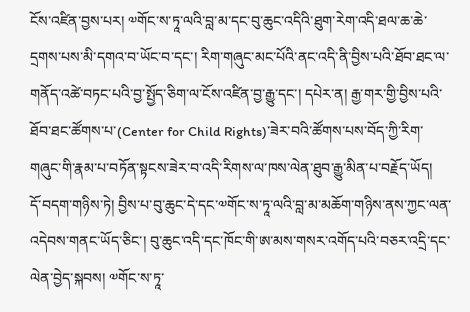ངོས་འཛིན་བྱས་པར། ༧གོང་ས་ཏཱ་ལའི་བླ་མ་དང་བུ་ཆུང་འདིའི་ཐུག་རེག་འདི་ཐལ་ཆ་ཆེ་དྲགས་པས་མི་དགའ་བ་ཡོང་བ་དང་། རིག་གཞུང་མང་པོའི་ནང་འདི་ནི་བྱིས་པའི་ཐོབ་ཐང་ལ་གནོད་འཚེ་བཏང་པའི་བྱ་སྤྱོད་ཅིག་ལ་ངོས་འཛིན་བྱ་རྒྱུ་དང་། དཔེར་ན། རྒྱ་གར་གྱི་བྱིས་པའི་ཐོབ་ཐང་ཚོགས་པ་(Center for Child Rights)་ཟེར་བའི་ཚོགས་པས་བོད་ཀྱི་རིག་གཞུང་གི་རྣམ་པ་བཏོན་སྟངས་ཟེར་བ་འདི་རིགས་ལ་ཁས་ལེན་ཐུབ་རྒྱུ་མིན་པ་བརྗོད་ཡོད།
དོ་བདག་གཉིས་ཏེ། བྱིས་པ་བུ་ཆུང་དེ་དང་༧གོང་ས་ཏཱ་ལའི་བླ་མ་མཆོག་གཉིས་ནས་ཀྱང་ལན་འདེབས་གནང་ཡོད་ཅིང་། བུ་ཆུང་འདི་དང་ཁོང་གི་ཨ་མས་གསར་འགོད་པའི་བཅར་འདྲི་དང་ལེན་བྱེད་སྐབས། ༧གོང་ས་ཏཱ་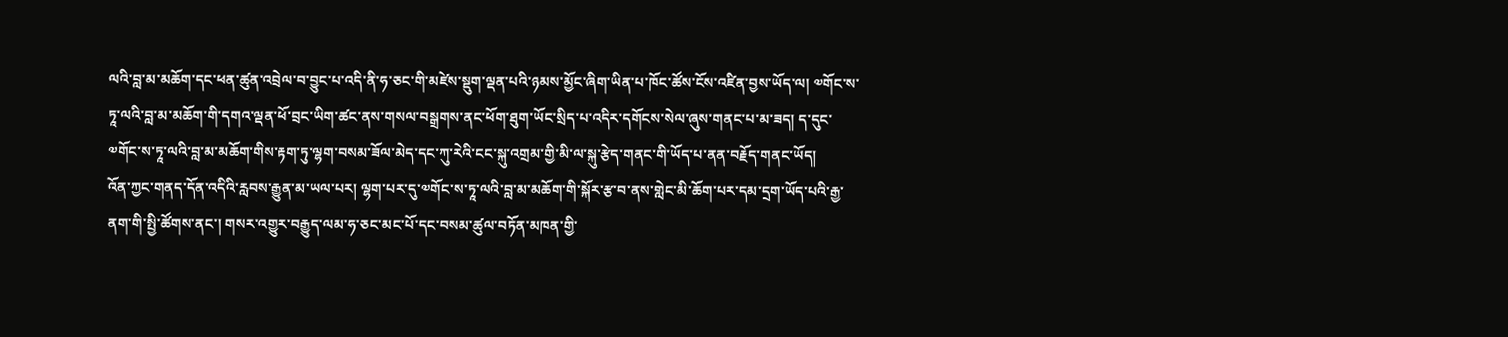ལའི་བླ་མ་མཆོག་དང་ཕན་ཚུན་འབྲེལ་བ་བྱུང་པ་འདི་ནི་ཧ་ཅང་གི་མཛེས་སྡུག་ལྡན་པའི་ཉམས་མྱོང་ཞིག་ཡིན་པ་ཁོང་ཚོས་ངོས་འཛིན་བྱས་ཡོད་ལ། ༧གོང་ས་ཏཱ་ལའི་བླ་མ་མཆོག་གི་དགའ་ལྡན་ཕོ་བྲང་ཡིག་ཚང་ནས་གསལ་བསྒྲགས་ནང་ཕོག་ཐུག་ཡོང་སྲིད་པ་འདིར་དགོངས་སེལ་ཞུས་གནང་པ་མ་ཟད། ད་དུང་༧གོང་ས་ཏཱ་ལའི་བླ་མ་མཆོག་གིས་རྟག་ཏུ་ལྷག་བསམ་ཟོལ་མེད་དང་ཀུ་རེའི་ངང་སྐུ་འགྲམ་གྱི་མི་ལ་སྐུ་རྩེད་གནང་གི་ཡོད་པ་ནན་བརྗོད་གནང་ཡོད།
འོན་ཀྱང་གནད་དོན་འདིའི་རླབས་རྒྱུན་མ་ཡལ་པར། ལྷག་པར་དུ་༧གོང་ས་ཏཱ་ལའི་བླ་མ་མཆོག་གི་སྐོར་རྩ་བ་ནས་གླེང་མི་ཆོག་པར་དམ་དྲག་ཡོད་པའི་རྒྱ་ནག་གི་སྤྱི་ཚོགས་ནང་། གསར་འགྱུར་བརྒྱུད་ལམ་ཧ་ཅང་མང་པོ་དང་བསམ་ཚུལ་བཏོན་མཁན་གྱི་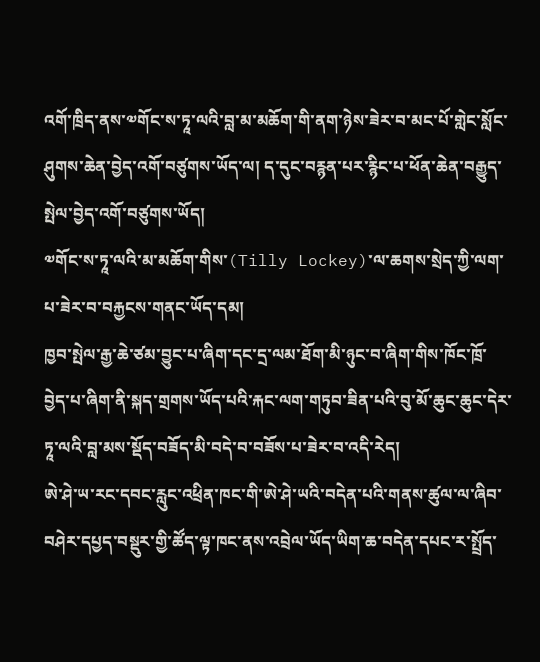འགོ་ཁྲིད་ནས་༧གོང་ས་ཏཱ་ལའི་བླ་མ་མཆོག་གི་ནག་ཉེས་ཟེར་བ་མང་པོ་གླེང་སློང་ཤུགས་ཆེན་བྱེད་འགོ་བཙུགས་ཡོད་ལ། ད་དུང་བརྙན་པར་རྙིང་པ་ཕོན་ཆེན་བརྒྱུད་སྤེལ་བྱེད་འགོ་བཙུགས་ཡོད།
༧གོང་ས་ཏཱ་ལའི་མ་མཆོག་གིས་(Tilly Lockey)་ལ་ཆགས་སྲེད་ཀྱི་ལག་པ་ཟེར་བ་བརྐྱངས་གནང་ཡོད་དམ།
ཁྱབ་སྤེལ་རྒྱ་ཆེ་ཙམ་བྱུང་པ་ཞིག་དང་དྲ་ལམ་ཐོག་མི་ཉུང་བ་ཞིག་གིས་ཁོང་ཁྲོ་བྱེད་པ་ཞིག་ནི་སྐད་གྲགས་ཡོད་པའི་རྐང་ལག་གཏུབ་ཟིན་པའི་བུ་མོ་ཆུང་ཆུང་དེར་ཏཱ་ལའི་བླ་མས་སྡོད་བཟོད་མི་བདེ་བ་བཟོས་པ་ཟེར་བ་འདི་རེད།
ཨེ་ཤེ་ཡ་རང་དབང་རླུང་འཕྲིན་ཁང་གི་ཨེ་ཤེ་ཡའི་བདེན་པའི་གནས་ཚུལ་ལ་ཞིབ་བཤེར་དཔྱད་བསྡུར་གྱི་ཚོད་ལྟ་ཁང་ནས་འབྲེལ་ཡོད་ཡིག་ཆ་བདེན་དཔང་ར་སྤྲོད་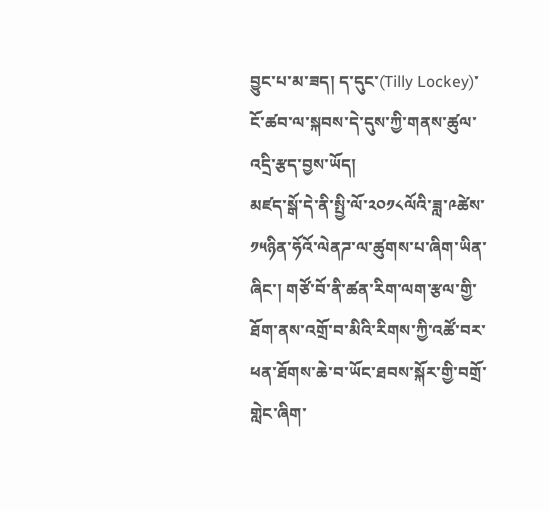བྱུང་པ་མ་ཟད། ད་དུང་(Tilly Lockey)་ངོ་ཚབ་ལ་སྐབས་དེ་དུས་ཀྱི་གནས་ཚུལ་འདྲི་རྩད་བྱས་ཡོད།
མཛད་སྒོ་དེ་ནི་སྤྱི་ལོ་༢༠༡༨ལོའི་ཟླ་༩ཚེས་༡༥ཉིན་ཧོའོ་ལེནཌ་ལ་ཚུགས་པ་ཞིག་ཡིན་ཞིང་། གཙོ་བོ་ནི་ཚན་རིག་ལག་རྩལ་གྱི་ཐོག་ནས་འགྲོ་བ་མིའི་རིགས་ཀྱི་འཚོ་བར་ཕན་ཐོགས་ཆེ་བ་ཡོང་ཐབས་སྐོར་གྱི་བགྲོ་གླེང་ཞིག་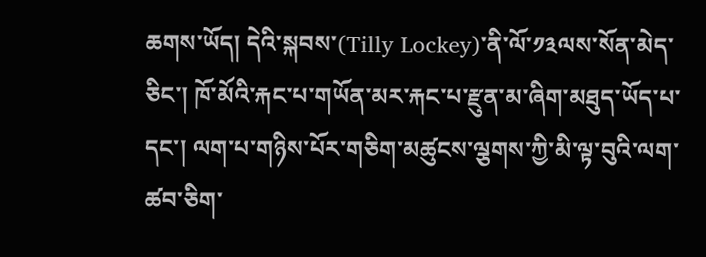ཆགས་ཡོད། དེའི་སྐབས་(Tilly Lockey)་ནི་ལོ་༡༣ལས་སོན་མེད་ཅིང་། ཁོ་མོའི་རྐང་པ་གཡོན་མར་རྐང་པ་རྫུན་མ་ཞིག་མཐུད་ཡོད་པ་དང་། ལག་པ་གཉིས་པོར་གཅིག་མཚུངས་ལྕགས་ཀྱི་མི་ལྟ་བུའི་ལག་ཚབ་ཅིག་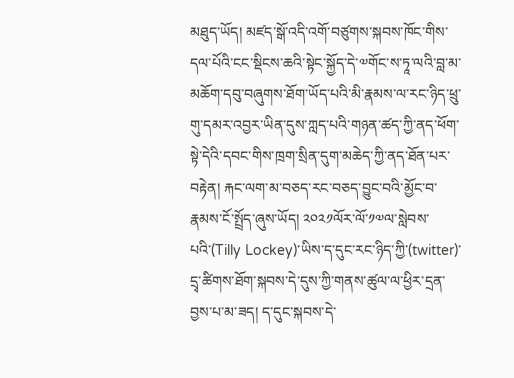མཐུད་ཡོད། མཛད་སྒོ་འདི་འགོ་བཙུགས་སྐབས་ཁོང་གིས་དལ་པོའི་ངང་སྡིངས་ཆའི་སྟེང་སྐྱོད་དེ་༧གོང་ས་ཏཱ་ལའི་བླ་མ་མཆོག་དབུ་བཞུགས་ཐོག་ཡོད་པའི་མི་རྣམས་ལ་རང་ཉིད་ཕྲུ་གུ་དམར་འབྱར་ཡིན་དུས་ཀླད་པའི་གཉན་ཚད་ཀྱི་ནད་ཕོག་སྟེ་དེའི་དབང་གིས་ཁྲག་སྲིན་དུག་མཆེད་ཀྱི་ནད་ཐོན་པར་བརྟེན། རྐང་ལག་མ་བཅད་རང་བཅད་བྱུང་བའི་མྱོང་བ་རྣམས་ངོ་སྤྲོད་ཞུས་ཡོད། ༢༠༢༡ལོར་ལོ་༡༧ལ་སླེབས་པའི་(Tilly Lockey)་ཡིས་ད་དུང་རང་ཉིད་ཀྱི་(twitter)་དྲྭ་ཚིགས་ཐོག་སྐབས་དེ་དུས་ཀྱི་གནས་ཚུལ་ལ་ཕྱིར་དྲན་བྱས་པ་མ་ཟད། ད་དུང་སྐབས་དེ་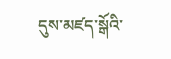དུས་མཛད་སྒོའི་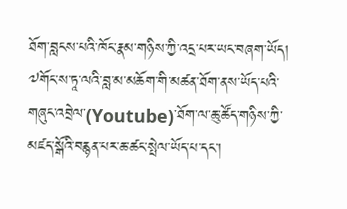ཐོག་བླངས་པའི་ཁོང་རྣམ་གཉིས་ཀྱི་འདྲ་པར་ཡང་བཞག་ཡོད།
༧གོང་ས་ཏཱ་ལའི་བླ་མ་མཆོག་གི་མཚན་ཐོག་ནས་ཡོད་པའི་གཞུང་འབྲེལ་(Youtube)་ཐོག་ལ་ཆུ་ཚོད་གཉིས་ཀྱི་མཛད་སྒོའི་བརྙན་པར་ཆ་ཚང་སྤེལ་ཡོད་པ་དང་།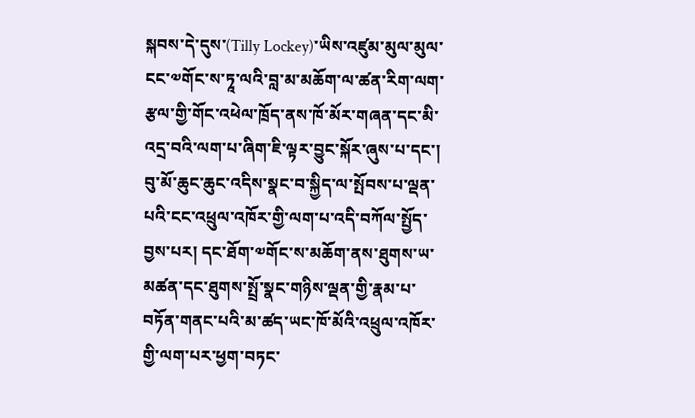སྐབས་དེ་དུས་(Tilly Lockey)་ཡིས་འཛུམ་མུལ་མུལ་ངང་༧གོང་ས་ཏཱ་ལའི་བླ་མ་མཆོག་ལ་ཚན་རིག་ལག་རྩལ་གྱི་གོང་འཕེལ་ཁྲོད་ནས་ཁོ་མོར་གཞན་དང་མི་འདྲ་བའི་ལག་པ་ཞིག་ཇི་ལྟར་བྱུང་སྐོར་ཞུས་པ་དང་། བུ་མོ་ཆུང་ཆུང་འདིས་སྣང་བ་སྐྱིད་ལ་སྤོབས་པ་ལྡན་པའི་ངང་འཕྲུལ་འཁོར་གྱི་ལག་པ་འདི་བཀོལ་སྤྱོད་བྱས་པར། དང་ཐོག་༧གོང་ས་མཆོག་ནས་ཐུགས་ཡ་མཚན་དང་ཐུགས་སྤྲོ་སྣང་གཉིས་ལྡན་གྱི་རྣམ་པ་བཏོན་གནང་པའི་མ་ཚད་ཡང་ཁོ་མོའི་འཕྲུལ་འཁོར་གྱི་ལག་པར་ཕྱག་བཏང་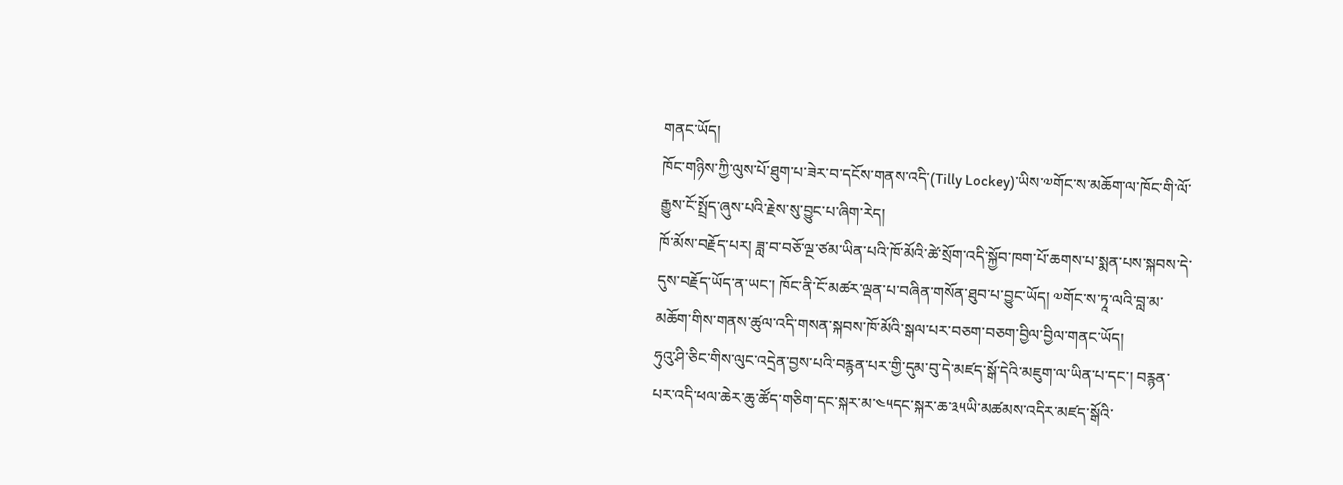གནང་ཡོད།
ཁོང་གཉིས་ཀྱི་ལུས་པོ་ཐུག་པ་ཟེར་བ་དངོས་གནས་འདི་(Tilly Lockey)་ཡིས་༧གོང་ས་མཆོག་ལ་ཁོང་གི་ལོ་རྒྱུས་ངོ་སྤྲོད་ཞུས་པའི་རྗེས་སུ་བྱུང་པ་ཞིག་རེད།
ཁོ་མོས་བརྗོད་པར། ཟླ་བ་བཅོ་ལྔ་ཙམ་ཡིན་པའི་ཁོ་མོའི་ཚེ་སྲོག་འདི་སྐྱོབ་ཁག་པོ་ཆགས་པ་སྨན་པས་སྐབས་དེ་དུས་བརྗོད་ཡོད་ན་ཡང་། ཁོང་ནི་ངོ་མཚར་ལྡན་པ་བཞིན་གསོན་ཐུབ་པ་བྱུང་ཡོད། ༧གོང་ས་ཏཱ་ལའི་བླ་མ་མཆོག་གིས་གནས་ཚུལ་འདི་གསན་སྐབས་ཁོ་མོའི་སྒལ་པར་བཅག་བཅག་བྱིལ་བྱིལ་གནང་ཡོད།
ཧུའུ་ཤི་ཅིང་གིས་ལུང་འདྲེན་བྱས་པའི་བརྙན་པར་གྱི་དུམ་བུ་དེ་མཛད་སྒོ་དེའི་མཇུག་ལ་ཡིན་པ་དང་། བརྙན་པར་འདི་ཕལ་ཆེར་ཆུ་ཚོད་གཅིག་དང་སྐར་མ་༤༥དང་སྐར་ཆ་༣༥ཡི་མཚམས་འདིར་མཛད་སྒོའི་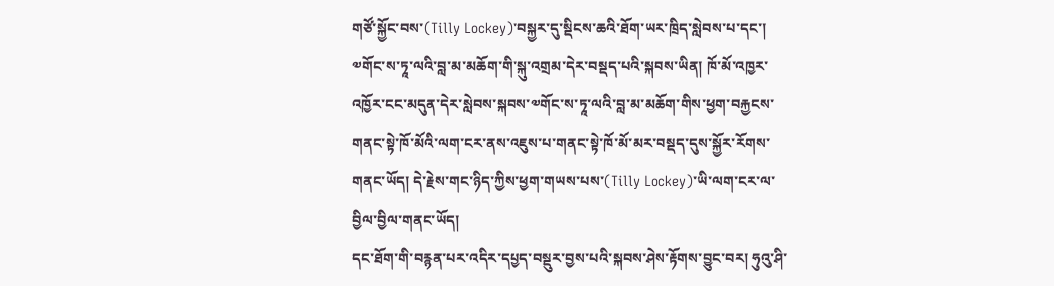གཙོ་སྐྱོང་བས་(Tilly Lockey)་བསྐྱར་དུ་སྡིངས་ཆའི་ཐོག་ཡར་ཁྲིད་སླེབས་པ་དང་། ༧གོང་ས་ཏཱ་ལའི་བླ་མ་མཆོག་གི་སྐུ་འགྲམ་དེར་བསྡད་པའི་སྐབས་ཡིན། ཁོ་མོ་འཁྱར་འཁྱོར་ངང་མདུན་དེར་སླེབས་སྐབས་༧གོང་ས་ཏཱ་ལའི་བླ་མ་མཆོག་གིས་ཕྱག་བརྐྱངས་གནང་སྟེ་ཁོ་མོའི་ལག་ངར་ནས་འཇུས་པ་གནང་སྟེ་ཁོ་མོ་མར་བསྡད་དུས་སྐྱོར་རོགས་གནང་ཡོད། དེ་རྗེས་གང་ཉིད་ཀྱིས་ཕྱག་གཡས་པས་(Tilly Lockey)་ཡི་ལག་ངར་ལ་བྱིལ་བྱིལ་གནང་ཡོད།
དང་ཐོག་གི་བརྙན་པར་འདིར་དཔྱད་བསྡུར་བྱས་པའི་སྐབས་ཤེས་རྟོགས་བྱུང་བར། ཧུའུ་ཤི་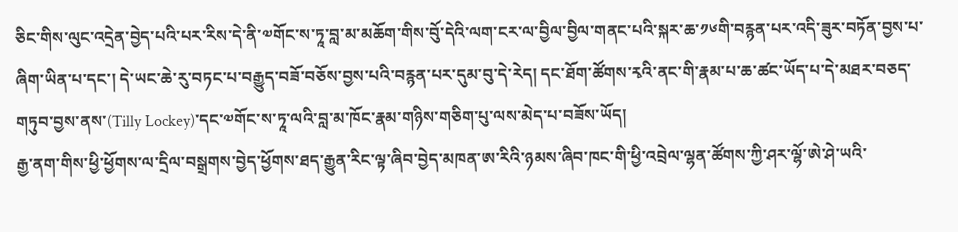ཅིང་གིས་ལུང་འདྲེན་བྱེད་པའི་པར་རིས་དེ་ནི་༧གོང་ས་ཏཱ་བླ་མ་མཆོག་གིས་བོུ་དེའི་ལག་ངར་ལ་བྱིལ་བྱིལ་གནང་པའི་སྐར་ཆ་༡༦གི་བརྙན་པར་འདི་ཟུར་བཏོན་བྱས་པ་ཞིག་ཡིན་པ་དང་། དེ་ཡང་ཆེ་རུ་བཏང་པ་བརྒྱུད་བཟོ་བཅོས་བྱས་པའི་བརྙན་པར་དུམ་བུ་དེ་རེད། དང་ཐོག་ཚོགས་རྭའི་ནང་གི་རྣམ་པ་ཆ་ཚང་ཡོད་པ་དེ་མཐར་བཅད་གཏུབ་བྱས་ནས་(Tilly Lockey)་དང་༧གོང་ས་ཏཱ་ལའི་བླ་མ་ཁོང་རྣམ་གཉིས་གཅིག་པུ་ལས་མེད་པ་བཟོས་ཡོད།
རྒྱ་ནག་གིས་ཕྱི་ཕྱོགས་ལ་དྲིལ་བསྒྲགས་བྱེད་ཕྱོགས་ཐད་རྒྱུན་རིང་ལྟ་ཞིབ་བྱེད་མཁན་ཨ་རིའི་ཉམས་ཞིབ་ཁང་གི་ཕྱི་འབྲེལ་ལྷན་ཚོགས་ཀྱི་ཤར་ལྷོ་ཨེ་ཤེ་ཡའི་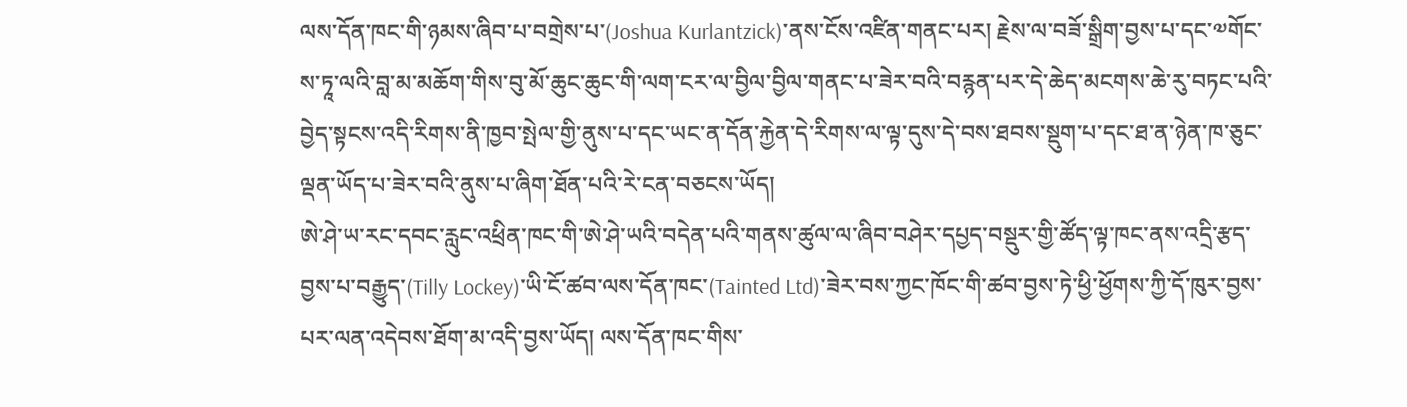ལས་དོན་ཁང་གི་ཉམས་ཞིབ་པ་བགྲེས་པ་(Joshua Kurlantzick)་ནས་ངོས་འཛིན་གནང་པར། རྗེས་ལ་བཟོ་སྒྲིག་བྱས་པ་དང་༧གོང་ས་ཏཱ་ལའི་བླ་མ་མཆོག་གིས་བུ་མོ་ཆུང་ཆུང་གི་ལག་ངར་ལ་བྱིལ་བྱིལ་གནང་པ་ཟེར་བའི་བརྙན་པར་དེ་ཆེད་མངགས་ཆེ་རུ་བཏང་པའི་བྱེད་སྟངས་འདི་རིགས་ནི་ཁྱབ་སྤེལ་གྱི་ནུས་པ་དང་ཡང་ན་དོན་རྐྱེན་དེ་རིགས་ལ་ལྟ་དུས་དེ་བས་ཐབས་སྡུག་པ་དང་ཐ་ན་ཉེན་ཁ་ཅུང་ལྡན་ཡོད་པ་ཟེར་བའི་ནུས་པ་ཞིག་ཐོན་པའི་རེ་ངན་བཅངས་ཡོད།
ཨེ་ཤེ་ཡ་རང་དབང་རླུང་འཕྲིན་ཁང་གི་ཨེ་ཤེ་ཡའི་བདེན་པའི་གནས་ཚུལ་ལ་ཞིབ་བཤེར་དཔྱད་བསྡུར་གྱི་ཚོད་ལྟ་ཁང་ནས་འདྲི་རྩད་བྱས་པ་བརྒྱུད་(Tilly Lockey)་ཡི་ངོ་ཚབ་ལས་དོན་ཁང་(Tainted Ltd)་ཟེར་བས་ཀྱང་ཁོང་གི་ཚབ་བྱས་ཏེ་ཕྱི་ཕྱོགས་ཀྱི་དོ་ཁུར་བྱས་པར་ལན་འདེབས་ཐོག་མ་འདི་བྱས་ཡོད། ལས་དོན་ཁང་གིས་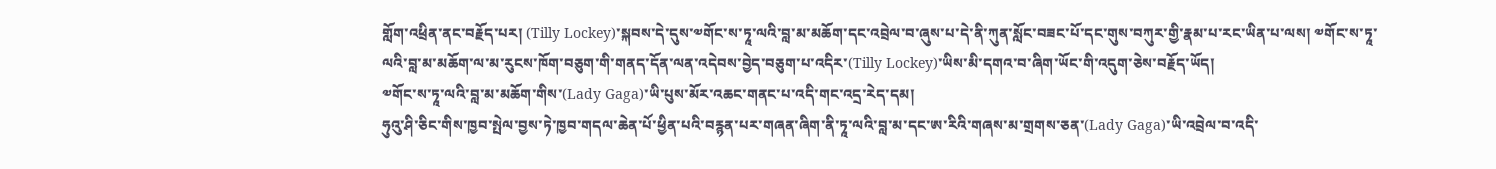གློག་འཕྲིན་ནང་བརྗོད་པར། (Tilly Lockey)་སྐབས་དེ་དུས་༧གོང་ས་ཏཱ་ལའི་བླ་མ་མཆོག་དང་འབྲེལ་བ་ཞུས་པ་དེ་ནི་ཀུན་སློང་བཟང་པོ་དང་གུས་བཀུར་གྱི་རྣམ་པ་རང་ཡིན་པ་ལས། ༧གོང་ས་ཏཱ་ལའི་བླ་མ་མཆོག་ལ་མ་རུངས་ཁོག་བཅུག་གི་གནད་དོན་ལན་འདེབས་བྱེད་བཅུག་པ་འདིར་(Tilly Lockey)་ཡིས་མི་དགའ་བ་ཞིག་ཡོང་གི་འདུག་ཅེས་བརྗོད་ཡོད།
༧གོང་ས་ཏཱ་ལའི་བླ་མ་མཆོག་གིས་(Lady Gaga)་ཡི་པུས་མོར་འཆང་གནང་པ་འདི་གང་འདྲ་རེད་དམ།
ཧུའུ་ཤི་ཅིང་གིས་ཁྱབ་སྤེལ་བྱས་ཏེ་ཁྱབ་གདལ་ཆེན་པོ་ཕྱིན་པའི་བརྙན་པར་གཞན་ཞིག་ནི་ཏཱ་ལའི་བླ་མ་དང་ཨ་རིའི་གཞས་མ་གྲགས་ཅན་(Lady Gaga)་ཡི་འབྲེལ་བ་འདི་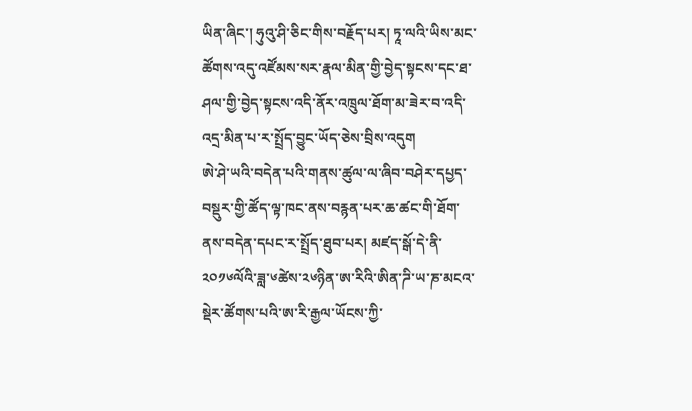ཡིན་ཞིང་། ཧུའུ་ཤི་ཅིང་གིས་བརྗོད་པར། ཏཱ་ལའི་ཡིས་མང་ཚོགས་འདུ་འཛོམས་སར་རྣལ་མིན་གྱི་བྱེད་སྟངས་དང་ཐ་ཤལ་གྱི་བྱེད་སྟངས་འདི་ནོར་འཁྲུལ་ཐོག་མ་ཟེར་བ་འདི་འདྲ་མིན་པ་ར་སྤྲོད་བྱུང་ཡོད་ཅེས་བྲིས་འདུག
ཨེ་ཤེ་ཡའི་བདེན་པའི་གནས་ཚུལ་ལ་ཞིབ་བཤེར་དཔྱད་བསྡུར་གྱི་ཚོད་ལྟ་ཁང་ནས་བརྙན་པར་ཆ་ཚང་གི་ཐོག་ནས་བདེན་དཔང་ར་སྤྲོད་ཐུབ་པར། མཛད་སྒོ་དེ་ནི་༢༠༡༦ལོའི་ཟླ་༦ཚེས་༢༦ཉིན་ཨ་རིའི་ཨིན་ཌི་ཡ་ཎ་མངའ་སྡེར་ཚོགས་པའི་ཨ་རི་རྒྱལ་ཡོངས་ཀྱི་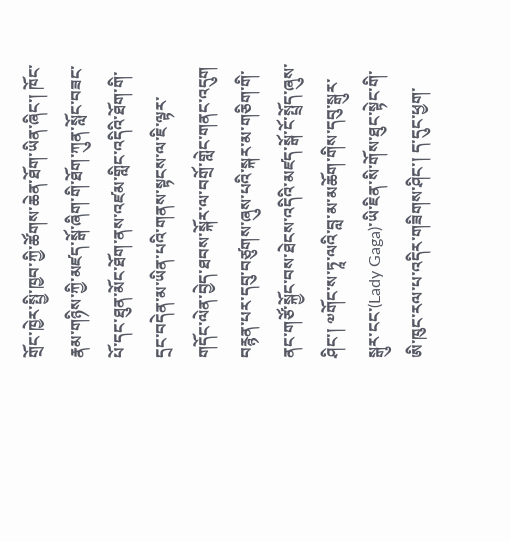གྲོང་ཁྱེར་སྤྱི་ཁྱབ་ཀྱི་ཚོགས་ཆེན་ཐོག་ཡིན་ཞིང་། ཁོང་རྣམ་གཉིས་ཀྱི་མཛད་སྒོ་ཞིག་གི་ཐོག་ཀུན་སློང་བཟང་པོ་དང་ཐུན་མོང་ཐོག་ནས་འཛམ་གླིང་འདིའི་ཐོག་གི་དྲང་བདེན་མ་ཡིན་པའི་གནས་སྟངས་ལ་ཇི་ལྟར་གདོང་ལེན་བྱེད་ཐབས་སྐོར་ལ་བགྲོ་གླེང་གནང་འདུག བརྙན་པར་དབུ་བཙུགས་ཞུས་པའི་སྐར་མ་གཅིག་གི་ནང་གཙོ་སྐྱོང་བས་ཐེངས་འདིའི་མཛད་སྒོ་ངོ་སྤྲོད་ཞུས་ཤིང་། ༧གོང་ས་ཏཱ་ལའི་བླ་མ་མཆོག་གིས་དབུ་སྒུར་སྒུར་ངང་(Lady Gaga)་ཡི་ཇིན་སི་གོས་ཐུང་སྟེང་གི་ཨི་ཁུང་རལ་པ་འདིར་གཟིགས་ཤིང་། ད་དུང་ཕྱག་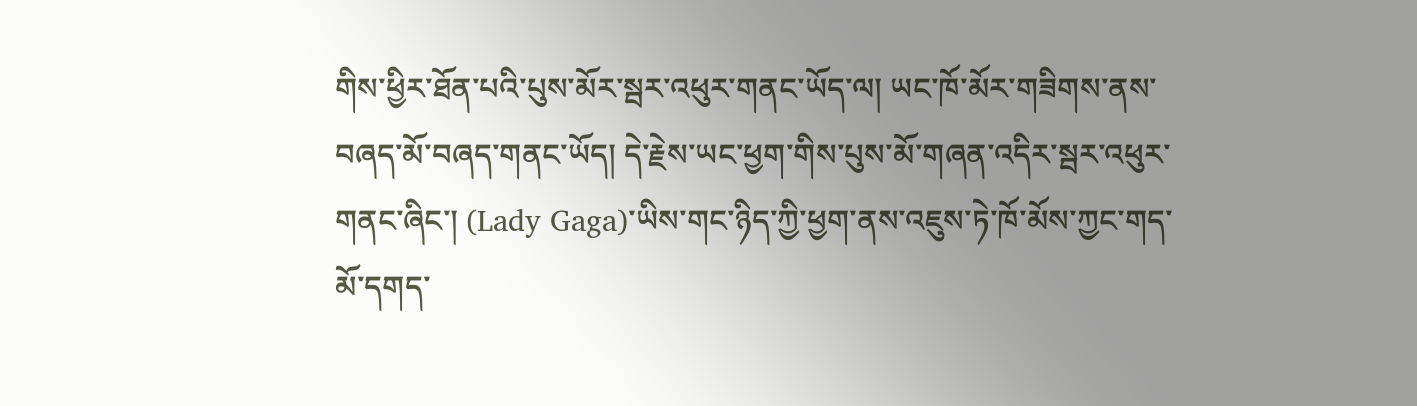གིས་ཕྱིར་ཐོན་པའི་པུས་མོར་སྦར་འཕུར་གནང་ཡོད་ལ། ཡང་ཁོ་མོར་གཟིགས་ནས་བཞད་མོ་བཞད་གནང་ཡོད། དེ་རྗེས་ཡང་ཕྱག་གིས་པུས་མོ་གཞན་འདིར་སྦར་འཕུར་གནང་ཞིང་། (Lady Gaga)་ཡིས་གང་ཉིད་ཀྱི་ཕྱག་ནས་འཇུས་ཏེ་ཁོ་མོས་ཀྱང་གད་མོ་དགད་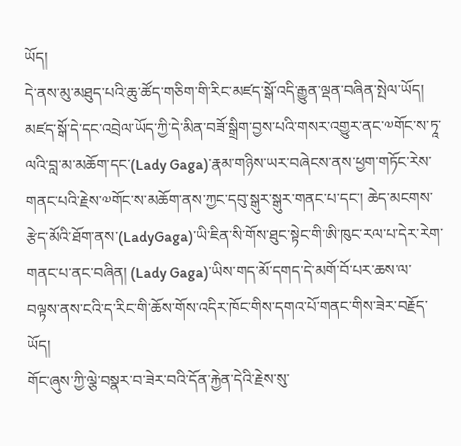ཡོད།
དེ་ནས་མུ་མཐུད་པའི་ཆུ་ཚོད་གཅིག་གི་རིང་མཛད་སྒོ་འདི་རྒྱུན་ལྡན་བཞིན་སྤེལ་ཡོད།
མཛད་སྒོ་དེ་དང་འབྲེལ་ཡོད་ཀྱི་དེ་མིན་བཟོ་སྒྲིག་བྱས་པའི་གསར་འགྱུར་ནང་༧གོང་ས་ཏཱ་ལའི་བླ་མ་མཆོག་དང་(Lady Gaga)་རྣམ་གཉིས་ཡར་བཞེངས་ནས་ཕྱག་གཏོང་རེས་གནང་པའི་རྗེས་༧གོང་ས་མཆོག་ནས་ཀྱང་དབུ་སྒུར་སྒུར་གནང་པ་དང་། ཆེད་མངགས་རྩེད་མོའི་ཐོག་ནས་(LadyGaga)་ཡི་ཇིན་སི་གོས་ཐུང་སྟེང་གི་ཨི་ཁུང་རལ་པ་དེར་རེག་གནང་པ་ནང་བཞིན། (Lady Gaga)་ཡིས་གད་མོ་དགད་དེ་མགོ་བོ་པར་ཆས་ལ་བལྟས་ནས་ངའི་ད་རིང་གི་ཆོས་གོས་འདིར་ཁོང་གིས་དགའ་པོ་གནང་གིས་ཟེར་བརྗོད་ཡོད།
གོང་ཞུས་ཀྱི་ལྕེ་བསྣར་བ་ཟེར་བའི་དོན་རྐྱེན་དེའི་རྗེས་སུ་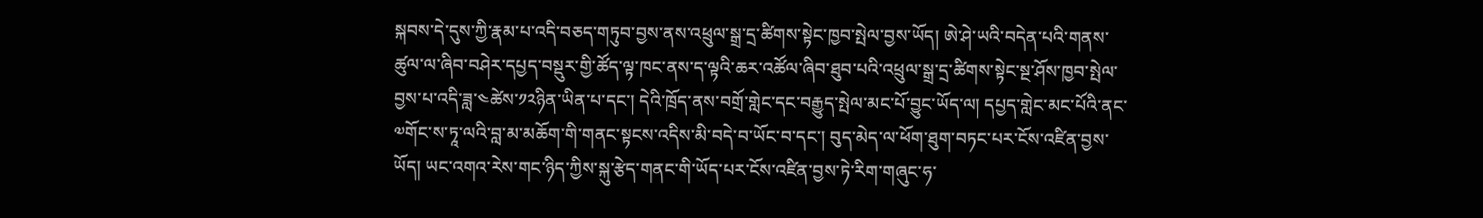སྐབས་དེ་དུས་ཀྱི་རྣམ་པ་འདི་བཅད་གཏུབ་བྱས་ནས་འཕྲུལ་སྒྲ་དྲ་ཚིགས་སྟེང་ཁྱབ་སྤེལ་བྱས་ཡོད། ཨེ་ཤེ་ཡའི་བདེན་པའི་གནས་ཚུལ་ལ་ཞིབ་བཤེར་དཔྱད་བསྡུར་གྱི་ཚོད་ལྟ་ཁང་ནས་ད་ལྟའི་ཆར་འཚོལ་ཞིབ་ཐུབ་པའི་འཕྲུལ་སྒྲ་དྲ་ཚིགས་སྟེང་སྔ་ཤོས་ཁྱབ་སྤེལ་བྱས་པ་འདི་ཟླ་༤ཚེས་༡༢ཉིན་ཡིན་པ་དང་། དེའི་ཁྲོད་ནས་བགྲོ་གླེང་དང་བརྒྱུད་སྤེལ་མང་པོ་བྱུང་ཡོད་ལ། དཔྱད་གླེང་མང་པོའི་ནང་༧གོང་ས་ཏཱ་ལའི་བླ་མ་མཆོག་གི་གནང་སྟངས་འདིས་མི་བདེ་བ་ཡོང་བ་དང་། བུད་མེད་ལ་ཕོག་ཐུག་བཏང་པར་ངོས་འཛིན་བྱས་ཡོད། ཡང་འགའ་རེས་གང་ཉིད་ཀྱིས་སྐུ་རྩེད་གནང་གི་ཡོད་པར་ངོས་འཛིན་བྱས་ཏེ་རིག་གཞུང་ཧ་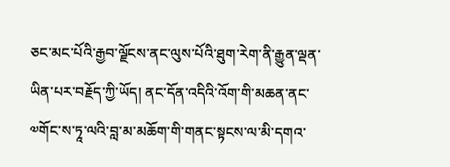ཅང་མང་པོའི་རྒྱབ་ལྗོངས་ནང་ལུས་པོའི་ཐུག་རེག་ནི་རྒྱུན་ལྡན་ཡིན་པར་བརྗོད་ཀྱི་ཡོད། ནང་དོན་འདིའི་འོག་གི་མཆན་ནང་༧གོང་ས་ཏཱ་ལའི་བླ་མ་མཆོག་གི་གནང་སྟངས་ལ་མི་དགའ་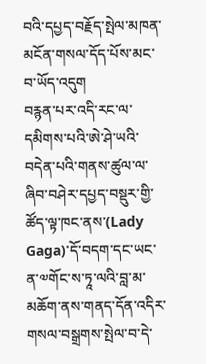བའི་དཔྱད་བརྗོད་སྤེལ་མཁན་མངོན་གསལ་དོད་པོས་མང་བ་ཡོད་འདུག
བརྙན་པར་འདི་རང་ལ་དམིགས་པའི་ཨེ་ཤེ་ཡའི་བདེན་པའི་གནས་ཚུལ་ལ་ཞིབ་བཤེར་དཔྱད་བསྡུར་གྱི་ཚོད་ལྟ་ཁང་ནས་(Lady Gaga)་དོ་བདག་དང་ཡང་ན་༧གོང་ས་ཏཱ་ལའི་བླ་མ་མཆོག་ནས་གནད་དོན་འདིར་གསལ་བསྒྲགས་སྤེལ་བ་དེ་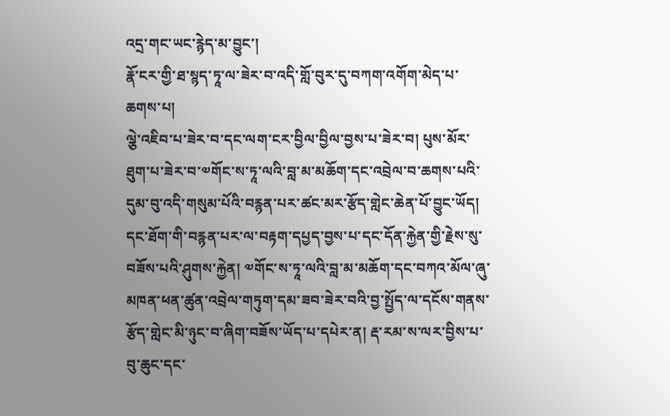འདྲ་གང་ཡང་རྙེད་མ་བྱུང་།
རྣོ་ངར་གྱི་ཐ་སྙད་ཏཱ་ལ་ཟེར་བ་འདི་གློ་བུར་དུ་བཀག་འགོག་མེད་པ་ཆགས་པ།
ལྕེ་འཇིབ་པ་ཟེར་བ་དང་ལག་ངར་བྱིལ་བྱིལ་བྱས་པ་ཟེར་བ། པུས་མོར་ཐུག་པ་ཟེར་བ་༧གོང་ས་ཏཱ་ལའི་བླ་མ་མཆོག་དང་འབྲེལ་བ་ཆགས་པའི་དུམ་བུ་འདི་གསུམ་པོའི་བརྙན་པར་ཚང་མར་རྩོད་གླེང་ཆེན་པོ་བྱུང་ཡོད། དང་ཐོག་གི་བརྙན་པར་ལ་བརྟག་དཔྱད་བྱས་པ་དང་དོན་རྐྱེན་གྱི་རྗེས་སུ་བཟོས་པའི་ཤུགས་རྐྱེན། ༧གོང་ས་ཏཱ་ལའི་བླ་མ་མཆོག་དང་བཀའ་མོལ་ཞུ་མཁན་ཕན་ཚུན་འབྲེལ་གཏུག་དམ་ཟབ་ཟེར་བའི་བྱ་སྤྱོད་ལ་དངོས་གནས་རྩོད་གླེང་མི་ཉུང་བ་ཞིག་བཟོས་ཡོད་པ་དཔེར་ན། རྡ་རམ་ས་ལར་བྱིས་པ་བུ་ཆུང་དང་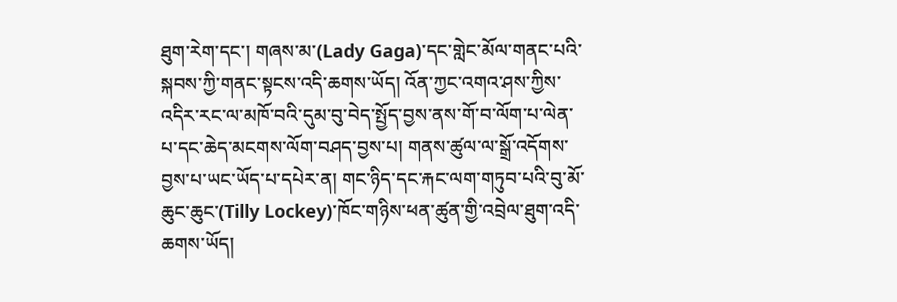ཐུག་རེག་དང་། གཞས་མ་(Lady Gaga)་དང་གླེང་མོལ་གནང་པའི་སྐབས་ཀྱི་གནང་སྟངས་འདི་ཆགས་ཡོད། འོན་ཀྱང་འགའ་ཤས་ཀྱིས་འདིར་རང་ལ་མཁོ་བའི་དུམ་བུ་བེད་སྤྱོད་བྱས་ནས་གོ་བ་ལོག་པ་ལེན་པ་དང་ཆེད་མངགས་ལོག་བཤད་བྱས་པ། གནས་ཚུལ་ལ་སྒྲོ་འདོགས་བྱས་པ་ཡང་ཡོད་པ་དཔེར་ན། གང་ཉིད་དང་རྐང་ལག་གཏུབ་པའི་བུ་མོ་ཆུང་ཆུང་(Tilly Lockey)་ཁོང་གཉིས་ཕན་ཚུན་གྱི་འབྲེལ་ཐུག་འདི་ཆགས་ཡོད།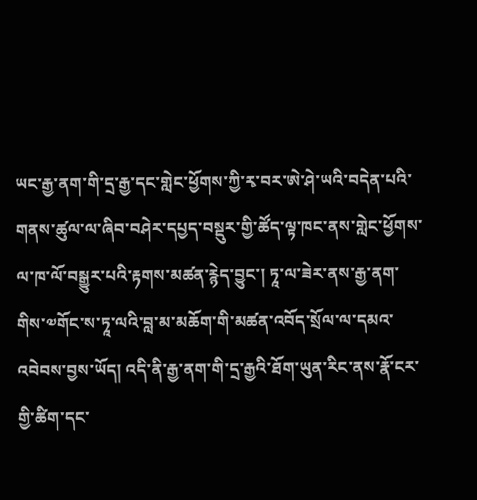ཡང་རྒྱ་ནག་གི་དྲ་རྒྱ་དང་གླེང་ཕྱོགས་ཀྱི་རྭ་བར་ཨེ་ཤེ་ཡའི་བདེན་པའི་གནས་ཚུལ་ལ་ཞིབ་བཤེར་དཔྱད་བསྡུར་གྱི་ཚོད་ལྟ་ཁང་ནས་གླེང་ཕྱོགས་ལ་ཁ་ལོ་བསྒྱུར་པའི་རྟགས་མཚན་རྙེད་བྱུང་། ཏཱ་ལ་ཟེར་ནས་རྒྱ་ནག་གིས་༧གོང་ས་ཏཱ་ལའི་བླ་མ་མཆོག་གི་མཚན་འབོད་སྲོལ་ལ་དམའ་འབེབས་བྱས་ཡོད། འདི་ནི་རྒྱ་ནག་གི་དྲ་རྒྱའི་ཐོག་ཡུན་རིང་ནས་རྣོ་ངར་གྱི་ཚིག་དང་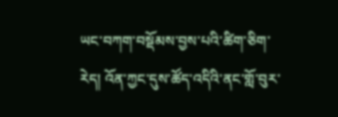ཡང་བཀག་བསྡོམས་བྱས་པའི་ཚིག་ཅིག་རེད། འོན་ཀྱང་དུས་ཚོད་འདིའི་ནང་གློ་བུར་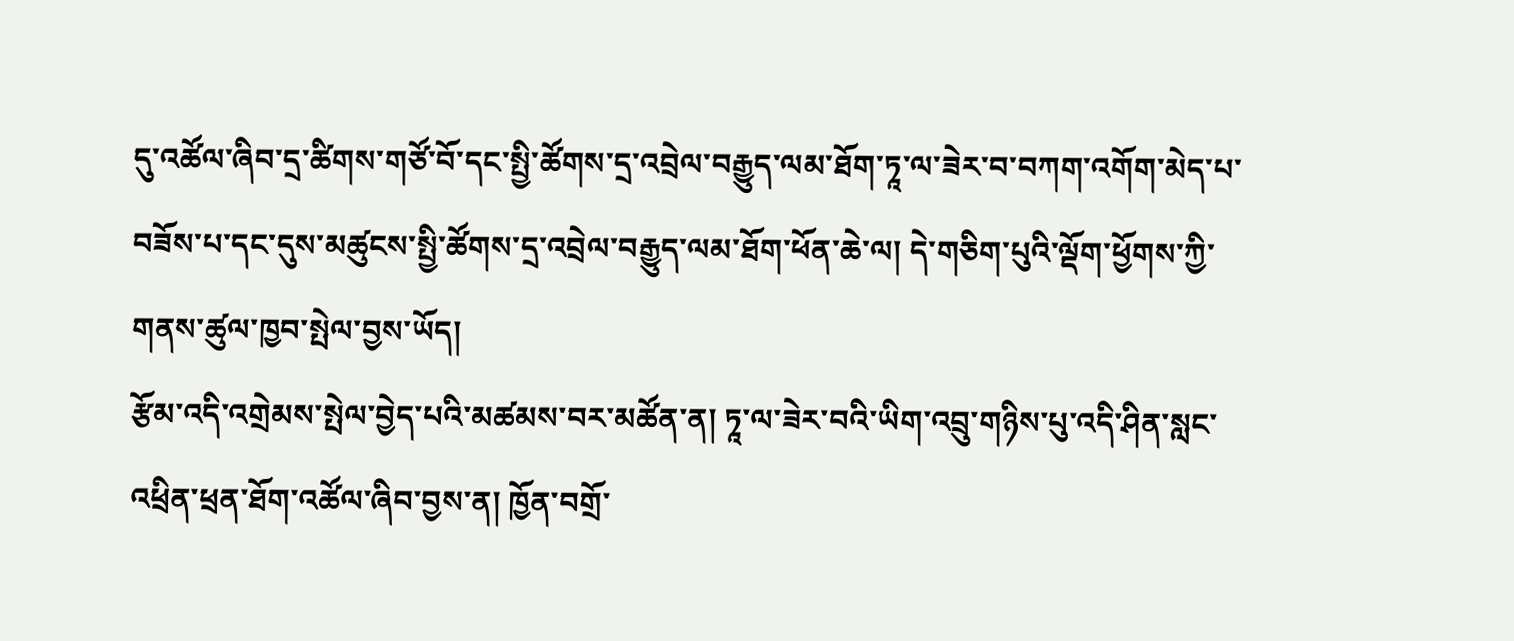དུ་འཚོལ་ཞིབ་དྲ་ཚིགས་གཙོ་བོ་དང་སྤྱི་ཚོགས་དྲ་འབྲེལ་བརྒྱུད་ལམ་ཐོག་ཏཱ་ལ་ཟེར་བ་བཀག་འགོག་མེད་པ་བཟོས་པ་དང་དུས་མཚུངས་སྤྱི་ཚོགས་དྲ་འབྲེལ་བརྒྱུད་ལམ་ཐོག་ཕོན་ཆེ་ལ། དེ་གཅིག་པུའི་ལྡོག་ཕྱོགས་ཀྱི་གནས་ཚུལ་ཁྱབ་སྤེལ་བྱས་ཡོད།
རྩོམ་འདི་འགྲེམས་སྤེལ་བྱེད་པའི་མཚམས་བར་མཚོན་ན། ཏཱ་ལ་ཟེར་བའི་ཡིག་འབྲུ་གཉིས་པུ་འདི་ཤིན་སླང་འཕྲིན་ཕྲན་ཐོག་འཚོལ་ཞིབ་བྱས་ན། ཁྱོན་བགྲོ་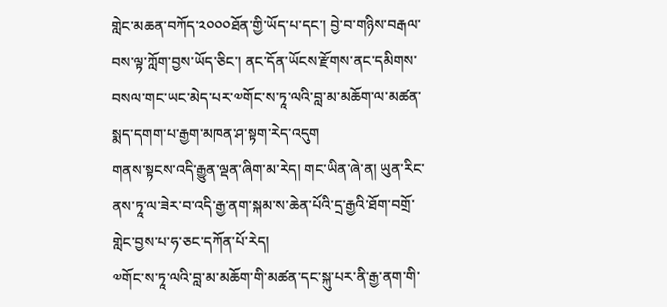གླེང་མཆན་བཀོད་༢༠༠༠ཐོན་གྱི་ཡོད་པ་དང་། བྱེ་བ་གཉིས་བརྒལ་བས་ལྟ་ཀློག་བྱས་ཡོད་ཅིང་། ནང་དོན་ཡོངས་རྫོགས་ནང་དམིགས་བསལ་གང་ཡང་མེད་པར་༧གོང་ས་ཏཱ་ལའི་བླ་མ་མཆོག་ལ་མཚན་སྨད་དགག་པ་རྒྱག་མཁན་ཤ་སྟག་རེད་འདུག
གནས་སྟངས་འདི་རྒྱུན་ལྡན་ཞིག་མ་རེད། གང་ཡིན་ཞེ་ན། ཡུན་རིང་ནས་ཏཱ་ལ་ཟེར་བ་འདི་རྒྱ་ནག་སྐམ་ས་ཆེན་པོའི་དྲ་རྒྱའི་ཐོག་བགྲོ་གླེང་བྱས་པ་ཧ་ཅང་དཀོན་པོ་རེད།
༧གོང་ས་ཏཱ་ལའི་བླ་མ་མཆོག་གི་མཚན་དང་སྐུ་པར་ནི་རྒྱ་ནག་གི་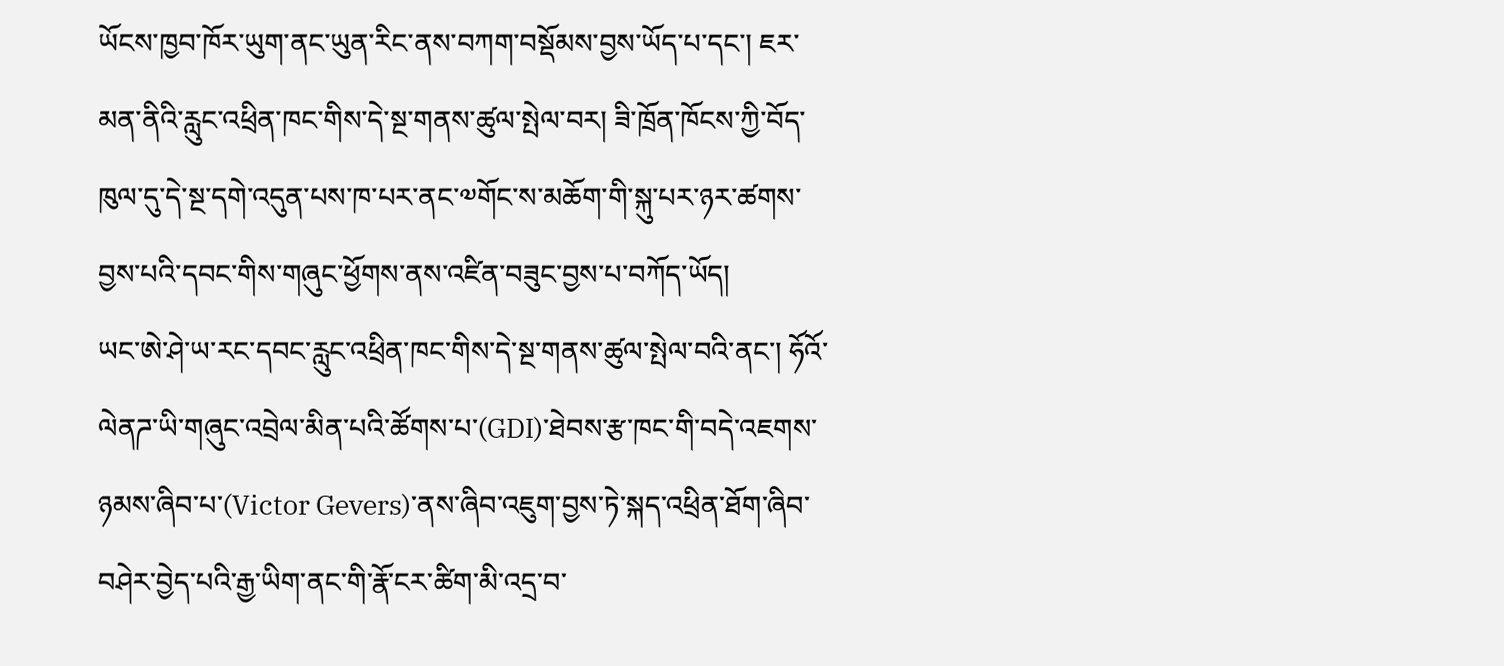ཡོངས་ཁྱབ་ཁོར་ཡུག་ནང་ཡུན་རིང་ནས་བཀག་བསྡོམས་བྱས་ཡོད་པ་དང་། ཇར་མན་ནིའི་རླུང་འཕྲིན་ཁང་གིས་དེ་སྔ་གནས་ཚུལ་སྤེལ་བར། ཟི་ཁྲོན་ཁོངས་ཀྱི་བོད་ཁུལ་དུ་དེ་སྔ་དགེ་འདུན་པས་ཁ་པར་ནང་༧གོང་ས་མཆོག་གི་སྐུ་པར་ཉར་ཚགས་བྱས་པའི་དབང་གིས་གཞུང་ཕྱོགས་ནས་འཛིན་བཟུང་བྱས་པ་བཀོད་ཡོད།
ཡང་ཨེ་ཤེ་ཡ་རང་དབང་རླུང་འཕྲིན་ཁང་གིས་དེ་སྔ་གནས་ཚུལ་སྤེལ་བའི་ནང་། ཧོའོ་ལེནཌ་ཡི་གཞུང་འབྲེལ་མིན་པའི་ཚོགས་པ་(GDI)་ཐེབས་རྩ་ཁང་གི་བདེ་འཇགས་ཉམས་ཞིབ་པ་(Victor Gevers)་ནས་ཞིབ་འཇུག་བྱས་ཏེ་སྐད་འཕྲིན་ཐོག་ཞིབ་བཤེར་བྱེད་པའི་རྒྱ་ཡིག་ནང་གི་རྣོ་ངར་ཚིག་མི་འདྲ་བ་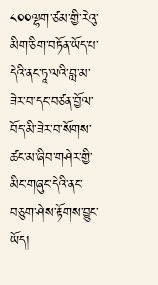༨༠༠ལྷག་ཙམ་གྱི་རེའུ་མིག་ཅིག་བཏོན་ཡོད་པ་དེའི་ནང་ཏཱ་ལའི་བླ་མ་ཟེར་བ་དང་བཙན་བྱོལ་བོད་མི་ཟེར་བ་སོགས་ཚང་མ་ཞིབ་གཤེར་གྱི་མིང་གཞུང་དེའི་ནང་བཅུག་ཤེས་རྟོགས་བྱུང་ཡོད།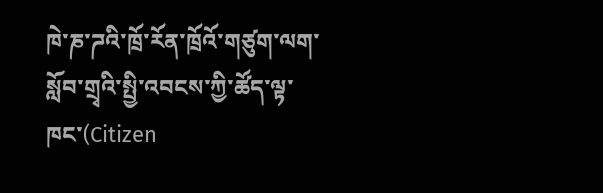ཁེ་ཎ་ཌའི་ཁྲོ་རོན་ཁྲོའོ་གཙུག་ལག་སློབ་གྲྭའི་སྤྱི་འབངས་ཀྱི་ཚོད་ལྟ་ཁང་(Citizen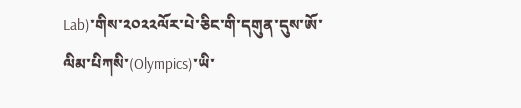Lab)་གིས་༢༠༢༢ལོར་པེ་ཅིང་གི་དགུན་དུས་ཨོ་ལིམ་པིཀསི་(Olympics)་ཡི་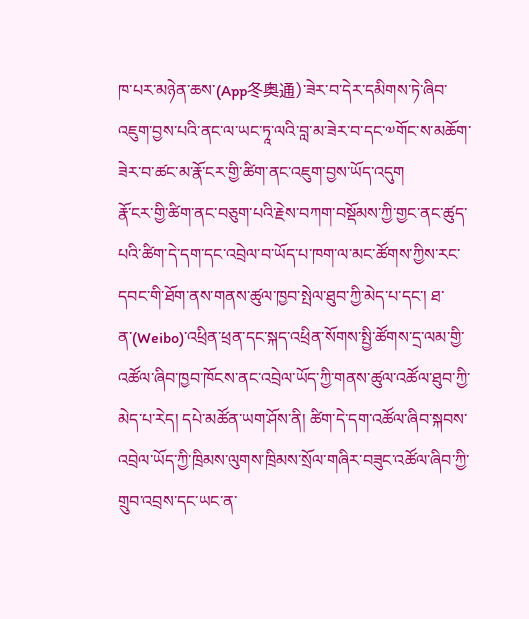ཁ་པར་མཉེན་ཆས་(App冬奥通)་ཟེར་བ་དེར་དམིགས་ཏེ་ཞིབ་འཇུག་བྱས་པའི་ནང་ལ་ཡང་ཏཱ་ལའི་བླ་མ་ཟེར་བ་དང་༧གོང་ས་མཆོག་ཟེར་བ་ཚང་མ་རྣོ་ངར་གྱི་ཚིག་ནང་འཇུག་བྱས་ཡོད་འདུག
རྣོ་ངར་གྱི་ཚིག་ནང་བཅུག་པའི་རྗེས་བཀག་བསྡོམས་ཀྱི་གྱང་ནང་ཚུད་པའི་ཚིག་དེ་དག་དང་འབྲེལ་བ་ཡོད་པ་ཁག་ལ་མང་ཚོགས་ཀྱིས་རང་དབང་གི་ཐོག་ནས་གནས་ཚུལ་ཁྱབ་སྤེལ་ཐུབ་ཀྱི་མེད་པ་དང་། ཐ་ན་(Weibo)་འཕྲིན་ཕྲན་དང་སྐད་འཕྲིན་སོགས་སྤྱི་ཚོགས་དྲ་ལམ་གྱི་འཚོལ་ཞིབ་ཁྱབ་ཁོངས་ནང་འབྲེལ་ཡོད་ཀྱི་གནས་ཚུལ་འཚོལ་ཐུབ་ཀྱི་མེད་པ་རེད། དཔེ་མཚོན་ཡག་ཤོས་ནི། ཚིག་དེ་དག་འཚོལ་ཞིབ་སྐབས་འབྲེལ་ཡོད་ཀྱི་ཁྲིམས་ལུགས་ཁྲིམས་སྲོལ་གཞིར་བཟུང་འཚོལ་ཞིབ་ཀྱི་གྲུབ་འབྲས་དང་ཡང་ན་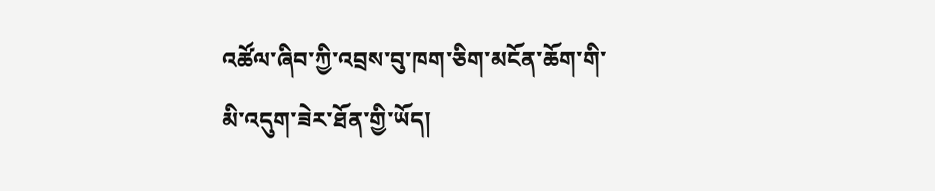འཚོལ་ཞིབ་ཀྱི་འབྲས་བུ་ཁག་ཅིག་མངོན་ཆོག་གི་མི་འདུག་ཟེར་ཐོན་གྱི་ཡོད།